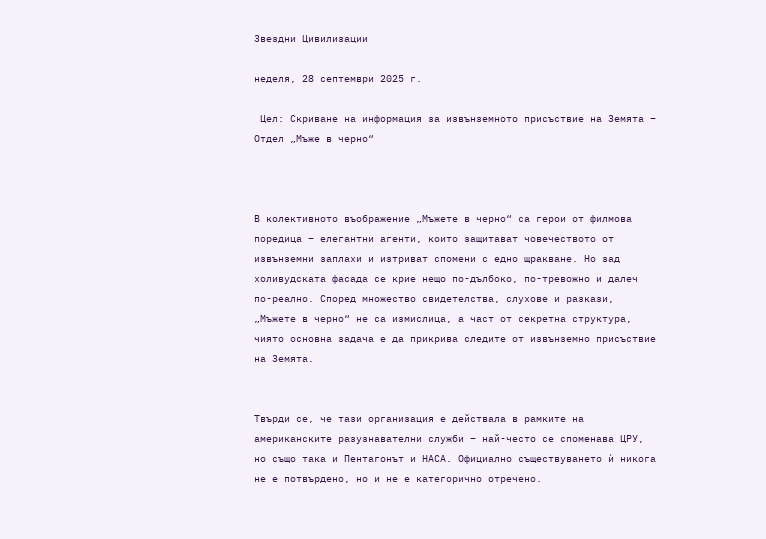Звездни Цивилизации

неделя, 28 септември 2025 г.

 Цел: Скриване на информация за извънземното присъствие на Земята – Отдел „Мъже в черно“



В колективното въображение „Мъжете в черно“ са герои от филмова поредица – елегантни агенти, които защитават човечеството от извънземни заплахи и изтриват спомени с едно щракване. Но зад холивудската фасада се крие нещо по-дълбоко, по-тревожно и далеч по-реално. Според множество свидетелства, слухове и разкази, „Мъжете в черно“ не са измислица, а част от секретна структура, чиято основна задача е да прикрива следите от извънземно присъствие на Земята.


Твърди се, че тази организация е действала в рамките на американските разузнавателни служби – най-често се споменава ЦРУ, но също така и Пентагонът и НАСА. Официално съществуването ѝ никога не е потвърдено, но и не е категорично отречено.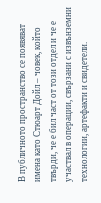В публичното пространство се появяват имена като Стюарт Дойл – човек, който твърди, че е бил част от този отдел и че е участвал в операции, свързани с извънземни технологии, артефакти и свидетели.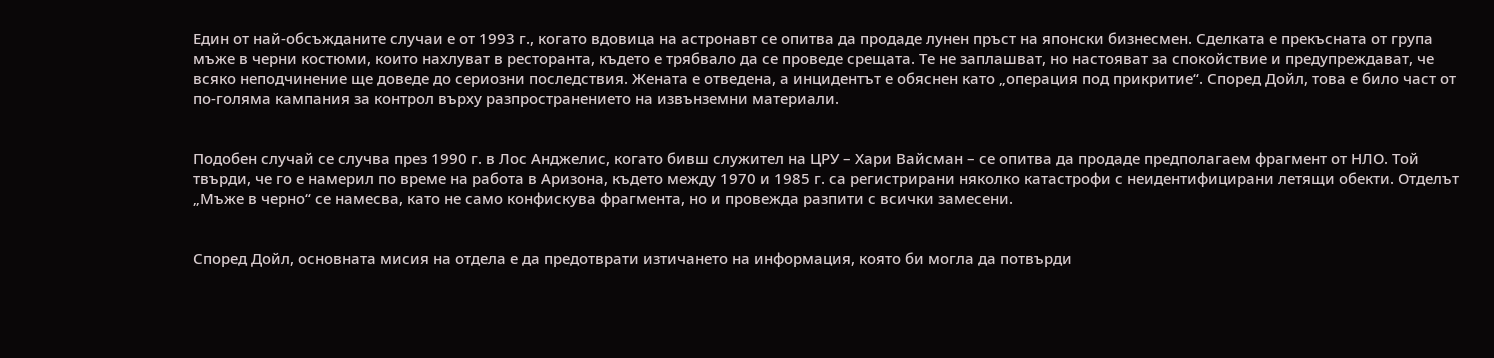Един от най-обсъжданите случаи е от 1993 г., когато вдовица на астронавт се опитва да продаде лунен пръст на японски бизнесмен. Сделката е прекъсната от група мъже в черни костюми, които нахлуват в ресторанта, където е трябвало да се проведе срещата. Те не заплашват, но настояват за спокойствие и предупреждават, че всяко неподчинение ще доведе до сериозни последствия. Жената е отведена, а инцидентът е обяснен като „операция под прикритие“. Според Дойл, това е било част от по-голяма кампания за контрол върху разпространението на извънземни материали.


Подобен случай се случва през 1990 г. в Лос Анджелис, когато бивш служител на ЦРУ – Хари Вайсман – се опитва да продаде предполагаем фрагмент от НЛО. Той твърди, че го е намерил по време на работа в Аризона, където между 1970 и 1985 г. са регистрирани няколко катастрофи с неидентифицирани летящи обекти. Отделът „Мъже в черно“ се намесва, като не само конфискува фрагмента, но и провежда разпити с всички замесени.


Според Дойл, основната мисия на отдела е да предотврати изтичането на информация, която би могла да потвърди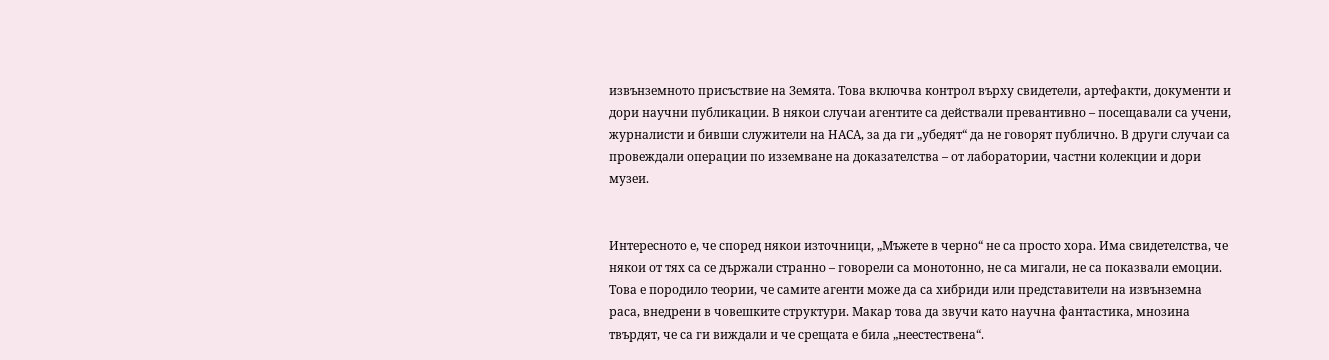извънземното присъствие на Земята. Това включва контрол върху свидетели, артефакти, документи и дори научни публикации. В някои случаи агентите са действали превантивно – посещавали са учени, журналисти и бивши служители на НАСА, за да ги „убедят“ да не говорят публично. В други случаи са провеждали операции по изземване на доказателства – от лаборатории, частни колекции и дори музеи.


Интересното е, че според някои източници, „Мъжете в черно“ не са просто хора. Има свидетелства, че някои от тях са се държали странно – говорели са монотонно, не са мигали, не са показвали емоции. Това е породило теории, че самите агенти може да са хибриди или представители на извънземна раса, внедрени в човешките структури. Макар това да звучи като научна фантастика, мнозина твърдят, че са ги виждали и че срещата е била „неестествена“.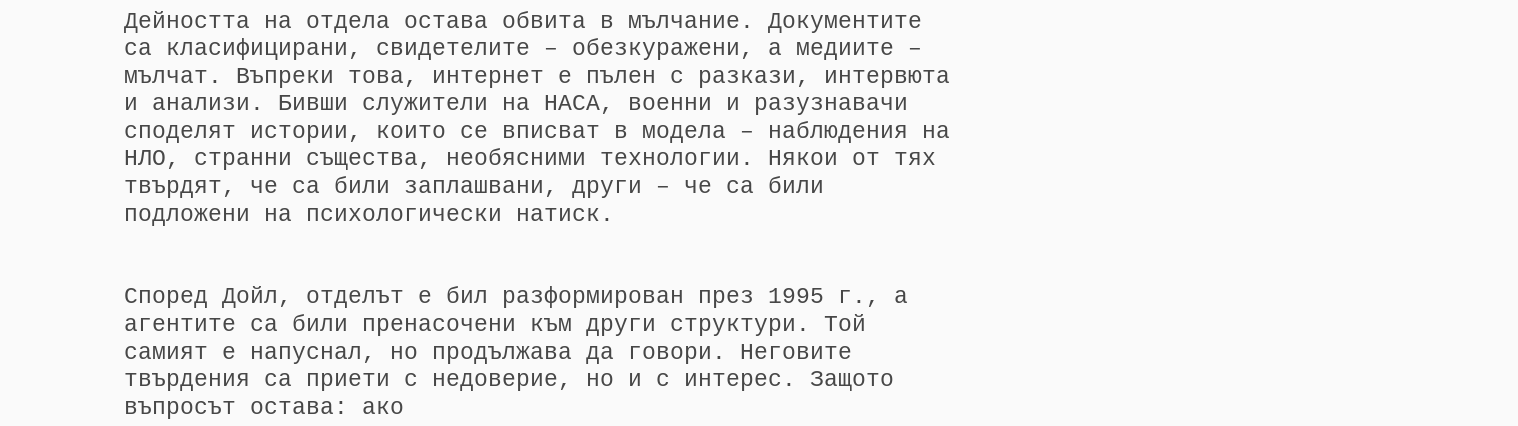Дейността на отдела остава обвита в мълчание. Документите са класифицирани, свидетелите – обезкуражени, а медиите – мълчат. Въпреки това, интернет е пълен с разкази, интервюта и анализи. Бивши служители на НАСА, военни и разузнавачи споделят истории, които се вписват в модела – наблюдения на НЛО, странни същества, необясними технологии. Някои от тях твърдят, че са били заплашвани, други – че са били подложени на психологически натиск.


Според Дойл, отделът е бил разформирован през 1995 г., а агентите са били пренасочени към други структури. Той самият е напуснал, но продължава да говори. Неговите твърдения са приети с недоверие, но и с интерес. Защото въпросът остава: ако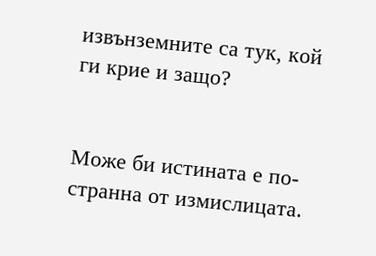извънземните са тук, кой ги крие и защо?


Може би истината е по-странна от измислицата.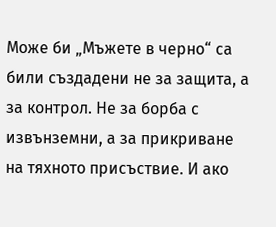Може би „Мъжете в черно“ са били създадени не за защита, а за контрол. Не за борба с извънземни, а за прикриване на тяхното присъствие. И ако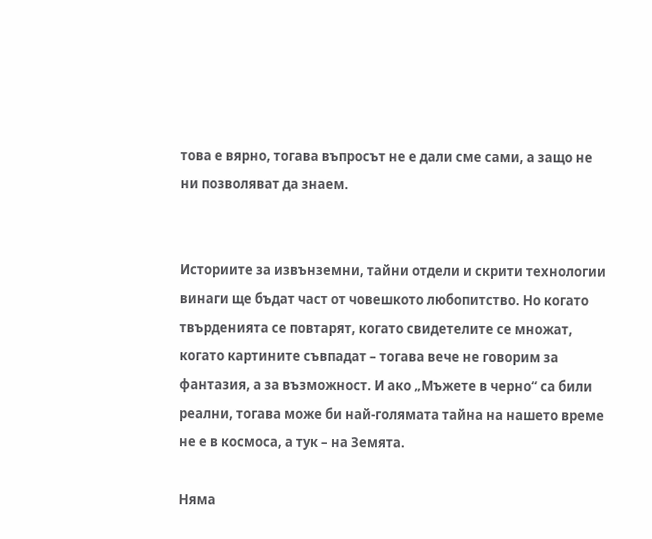това е вярно, тогава въпросът не е дали сме сами, а защо не ни позволяват да знаем.


Историите за извънземни, тайни отдели и скрити технологии винаги ще бъдат част от човешкото любопитство. Но когато твърденията се повтарят, когато свидетелите се множат, когато картините съвпадат – тогава вече не говорим за фантазия, а за възможност. И ако „Мъжете в черно“ са били реални, тогава може би най-голямата тайна на нашето време не е в космоса, а тук – на Земята.

Няма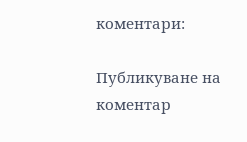коментари:

Публикуване на коментар